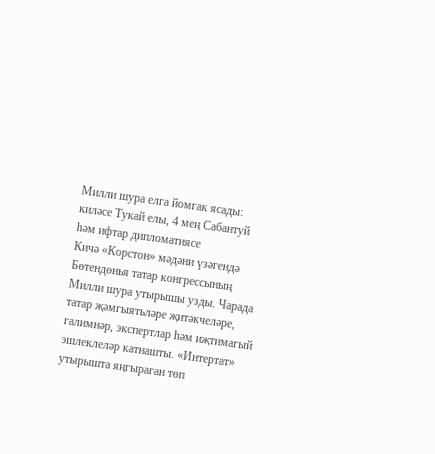Милли шура елга йомгак ясады: киләсе Тукай елы, 4 мең Сабантуй һәм ифтар дипломатиясе
Кичә «Корстон» мәдәни үзәгендә Бөтендөнья татар конгрессының Милли шура утырышы узды. Чарада татар җәмгыятьләре җитәкчеләре, галимнәр, экспертлар һәм иҗтимагый эшлеклеләр катнашты. «Интертат» утырышта яңгыраган төп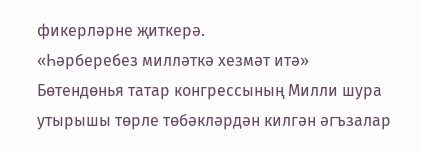фикерләрне җиткерә.
«Һәрберебез милләткә хезмәт итә»
Бөтендөнья татар конгрессының Милли шура утырышы төрле төбәкләрдән килгән әгъзалар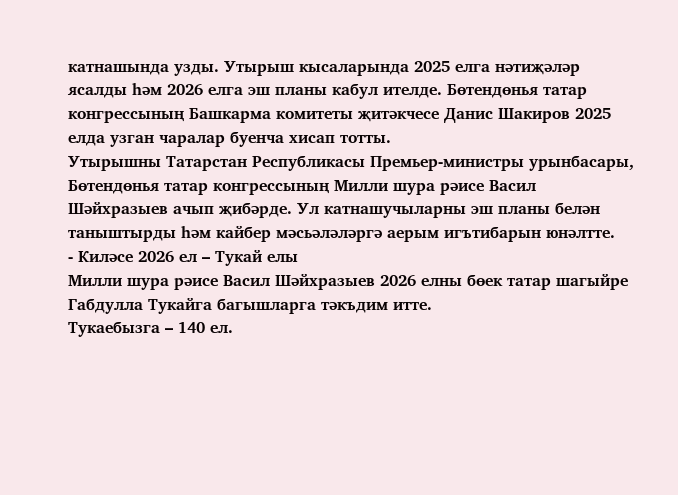катнашында узды. Утырыш кысаларында 2025 елга нәтиҗәләр ясалды һәм 2026 елга эш планы кабул ителде. Бөтендөнья татар конгрессының Башкарма комитеты җитәкчесе Данис Шакиров 2025 елда узган чаралар буенча хисап тотты.
Утырышны Татарстан Республикасы Премьер-министры урынбасары, Бөтендөнья татар конгрессының Милли шура рәисе Васил Шәйхразыев ачып җибәрде. Ул катнашучыларны эш планы белән таныштырды һәм кайбер мәсьәләләргә аерым игътибарын юнәлтте.
- Киләсе 2026 ел – Тукай елы
Милли шура рәисе Васил Шәйхразыев 2026 елны бөек татар шагыйре Габдулла Тукайга багышларга тәкъдим итте.
Тукаебызга – 140 ел.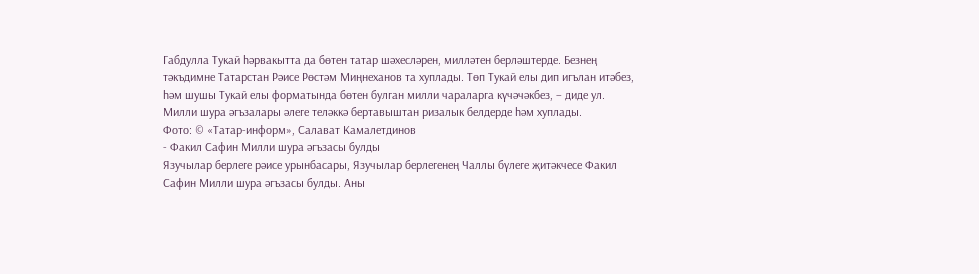Габдулла Тукай һәрвакытта да бөтен татар шәхесләрен, милләтен берләштерде. Безнең тәкъдимне Татарстан Рәисе Рөстәм Миңнеханов та хуплады. Төп Тукай елы дип игълан итәбез, һәм шушы Тукай елы форматында бөтен булган милли чараларга күчәчәкбез, – диде ул.
Милли шура әгъзалары әлеге теләккә бертавыштан ризалык белдерде һәм хуплады.
Фото: © «Татар-информ», Салават Камалетдинов
- Факил Сафин Милли шура әгъзасы булды
Язучылар берлеге рәисе урынбасары, Язучылар берлегенең Чаллы бүлеге җитәкчесе Факил Сафин Милли шура әгъзасы булды. Аны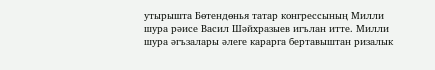утырышта Бөтендөнья татар конгрессының Милли шура рәисе Васил Шәйхразыев игълан итте. Милли шура әгъзалары әлеге карарга бертавыштан ризалык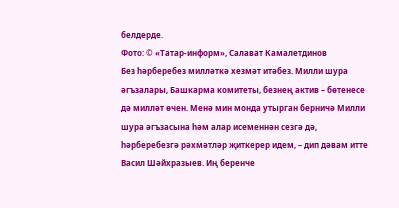белдерде.
Фото: © «Татар-информ», Салават Камалетдинов
Без һәрберебез милләткә хезмәт итәбез. Милли шура әгъзалары, Башкарма комитеты, безнең актив – бөтенесе дә милләт өчен. Менә мин монда утырган берничә Милли шура әгъзасына һәм алар исеменнән сезгә дә, һәрберебезгә рәхмәтләр җиткерер идем, – дип дәвам итте Васил Шәйхразыев. Иң беренче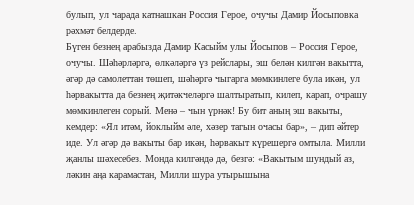булып, ул чарада катнашкан Россия Герое, очучы Дамир Йосыповка рәхмәт белдерде.
Бүген безнең арабызда Дамир Касыйм улы Йосыпов – Россия Герое, очучы. Шәһәрләргә, өлкәләргә үз рейслары, эш белән килгән вакытта, әгәр дә самолеттан төшеп, шәһәргә чыгарга мөмкинлеге була икән, ул һәрвакытта да безнең җитәкчеләргә шалтыратып, килеп, карап, очрашу мөмкинлеген сорый. Менә – чын үрнәк! Бу бит аның эш вакыты, кемдер: «Ял итәм, йоклыйм әле, хәзер тагын очасы бар», – дип әйтер иде. Ул әгәр дә вакыты бар икән, һәрвакыт күрешергә омтыла. Милли җанлы шәхесебез. Монда килгәндә дә, безгә: «Вакытым шундый аз, ләкин аңа карамастан, Милли шура утырышына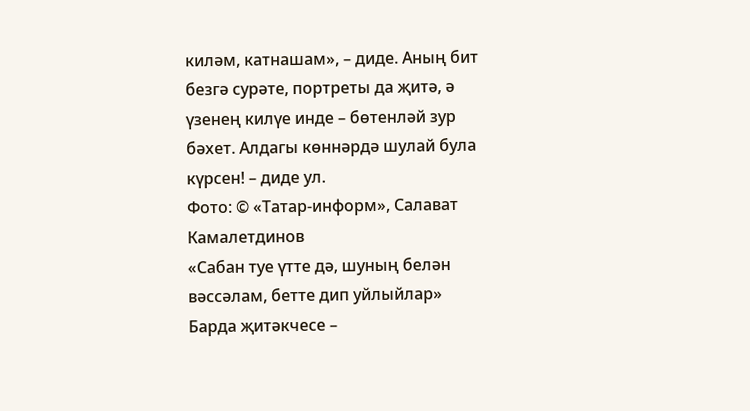киләм, катнашам», – диде. Аның бит безгә сурәте, портреты да җитә, ә үзенең килүе инде – бөтенләй зур бәхет. Алдагы көннәрдә шулай була күрсен! – диде ул.
Фото: © «Татар-информ», Салават Камалетдинов
«Сабан туе үтте дә, шуның белән вәссәлам, бетте дип уйлыйлар»
Барда җитәкчесе –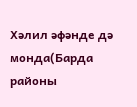Хәлил әфәнде дә монда(Барда районы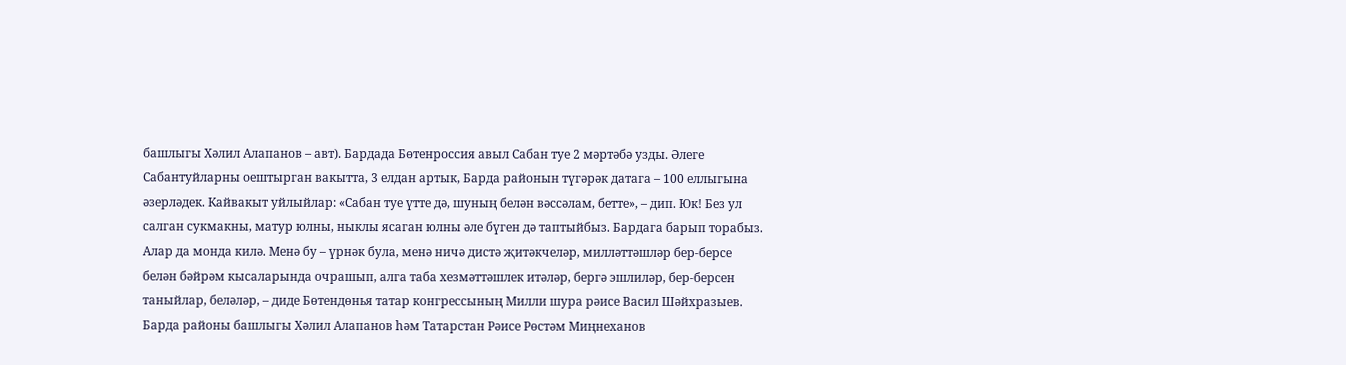башлыгы Хәлил Алапанов – авт). Бардада Бөтенроссия авыл Сабан туе 2 мәртәбә узды. Әлеге Сабантуйларны оештырган вакытта, 3 елдан артык, Барда районын түгәрәк датага – 100 еллыгына әзерләдек. Кайвакыт уйлыйлар: «Сабан туе үтте дә, шуның белән вәссәлам, бетте», – дип. Юк! Без ул салган сукмакны, матур юлны, ныклы ясаган юлны әле бүген дә таптыйбыз. Бардага барып торабыз. Алар да монда килә. Менә бу – үрнәк була, менә ничә дистә җитәкчеләр, милләттәшләр бер-берсе белән бәйрәм кысаларында очрашып, алга таба хезмәттәшлек итәләр, бергә эшлиләр, бер-берсен таныйлар, беләләр, – диде Бөтендөнья татар конгрессының Милли шура рәисе Васил Шәйхразыев.
Барда районы башлыгы Хәлил Алапанов һәм Татарстан Рәисе Рөстәм Миңнеханов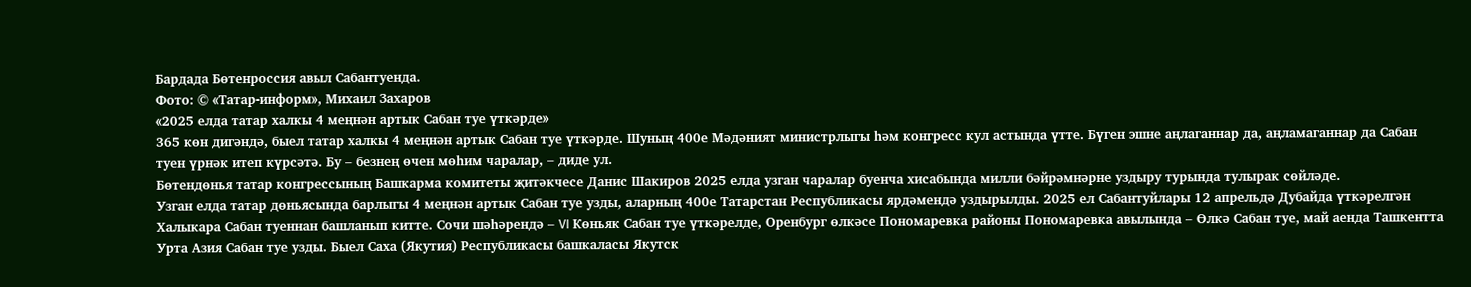Бардада Бөтенроссия авыл Сабантуенда.
Фото: © «Татар-информ», Михаил Захаров
«2025 елда татар халкы 4 меңнән артык Сабан туе үткәрде»
365 көн дигәндә, быел татар халкы 4 меңнән артык Сабан туе үткәрде. Шуның 400е Мәдәният министрлыгы һәм конгресс кул астында үтте. Бүген эшне аңлаганнар да, аңламаганнар да Сабан туен үрнәк итеп күрсәтә. Бу – безнең өчен мөһим чаралар, – диде ул.
Бөтендөнья татар конгрессының Башкарма комитеты җитәкчесе Данис Шакиров 2025 елда узган чаралар буенча хисабында милли бәйрәмнәрне уздыру турында тулырак сөйләде.
Узган елда татар дөньясында барлыгы 4 меңнән артык Сабан туе узды, аларның 400е Татарстан Республикасы ярдәмендә уздырылды. 2025 ел Сабантуйлары 12 апрельдә Дубайда үткәрелгән Халыкара Сабан туеннан башланып китте. Сочи шәһәрендә – VI Көньяк Сабан туе үткәрелде, Оренбург өлкәсе Пономаревка районы Пономаревка авылында – Өлкә Сабан туе, май аенда Ташкентта Урта Азия Сабан туе узды. Быел Саха (Якутия) Республикасы башкаласы Якутск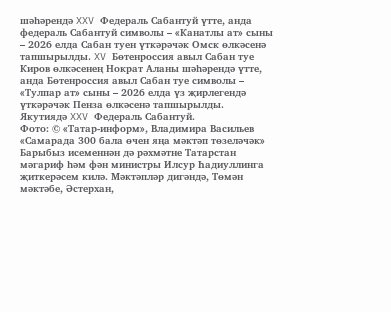шәһәрендә XXV Федераль Сабантуй үтте, анда федераль Сабантуй символы – «Канатлы ат» сыны – 2026 елда Сабан туен үткәрәчәк Омск өлкәсенә тапшырылды. XV Бөтенроссия авыл Сабан туе Киров өлкәсенең Нократ Аланы шәһәрендә үтте, анда Бөтенроссия авыл Сабан туе символы – «Тулпар ат» сыны – 2026 елда үз җирлегендә үткәрәчәк Пенза өлкәсенә тапшырылды.
Якутиядә XXV Федераль Сабантуй.
Фото: © «Татар-информ», Владимира Васильев
«Самарада 300 бала өчен яңа мәктәп төзеләчәк»
Барыбыз исеменнән дә рәхмәтне Татарстан мәгариф һәм фән министры Илсур Һадиуллинга җиткерәсем килә. Мәктәпләр дигәндә, Төмән мәктәбе, Әстерхан,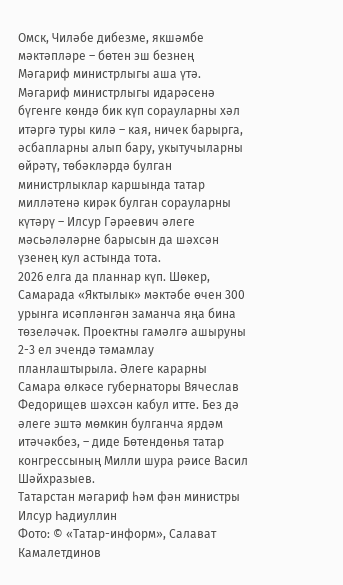Омск, Чиләбе дибезме, якшәмбе мәктәпләре – бөтен эш безнең Мәгариф министрлыгы аша үтә. Мәгариф министрлыгы идарәсенә бүгенге көндә бик күп сорауларны хәл итәргә туры килә – кая, ничек барырга, әсбапларны алып бару, укытучыларны өйрәтү, төбәкләрдә булган министрлыклар каршында татар милләтенә кирәк булган сорауларны күтәрү – Илсур Гәрәевич әлеге мәсьәләләрне барысын да шәхсән үзенең кул астында тота.
2026 елга да планнар күп. Шөкер, Самарада «Яктылык» мәктәбе өчен 300 урынга исәпләнгән заманча яңа бина төзеләчәк. Проектны гамәлгә ашыруны 2-3 ел эчендә тәмамлау планлаштырыла. Әлеге карарны Самара өлкәсе губернаторы Вячеслав Федорищев шәхсән кабул итте. Без дә әлеге эштә мөмкин булганча ярдәм итәчәкбез, – диде Бөтендөнья татар конгрессының Милли шура рәисе Васил Шәйхразыев.
Татарстан мәгариф һәм фән министры Илсур Һадиуллин
Фото: © «Татар-информ», Салават Камалетдинов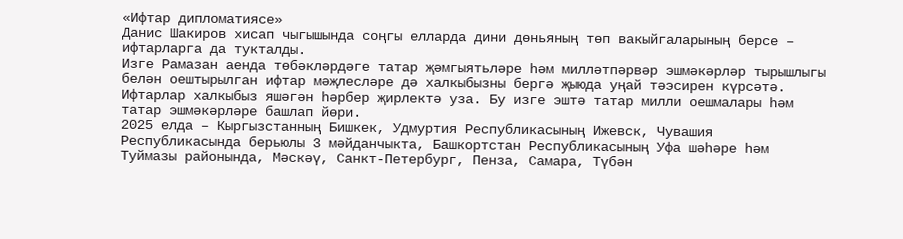«Ифтар дипломатиясе»
Данис Шакиров хисап чыгышында соңгы елларда дини дөньяның төп вакыйгаларының берсе – ифтарларга да тукталды.
Изге Рамазан аенда төбәкләрдәге татар җәмгыятьләре һәм милләтпәрвәр эшмәкәрләр тырышлыгы белән оештырылган ифтар мәҗлесләре дә халкыбызны бергә җыюда уңай тәэсирен күрсәтә. Ифтарлар халкыбыз яшәгән һәрбер җирлектә уза. Бу изге эштә татар милли оешмалары һәм татар эшмәкәрләре башлап йөри.
2025 елда – Кыргызстанның Бишкек, Удмуртия Республикасының Ижевск, Чувашия Республикасында берьюлы 3 мәйданчыкта, Башкортстан Республикасының Уфа шәһәре һәм Туймазы районында, Мәскәү, Санкт-Петербург, Пенза, Самара, Түбән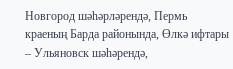Новгород шәһәрләрендә, Пермь краеның Барда районында, Өлкә ифтары – Ульяновск шәһәрендә,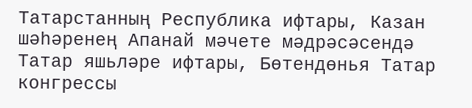Татарстанның Республика ифтары, Казан шәһәренең Апанай мәчете мәдрәсәсендә Татар яшьләре ифтары, Бөтендөнья Татар конгрессы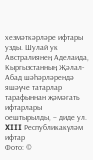хезмәткәрләре ифтары узды. Шулай ук Австралиянең Аделаида, Кыргызстанның Җәлал-Абад шәһәрләрендә яшәүче татарлар тарафыннан җәмәгать ифтарлары оештырылды, – диде ул.
XIII Республикакүләм ифтар
Фото: ©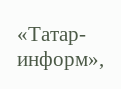«Татар-информ»,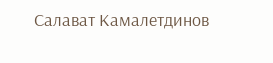Салават Камалетдинов